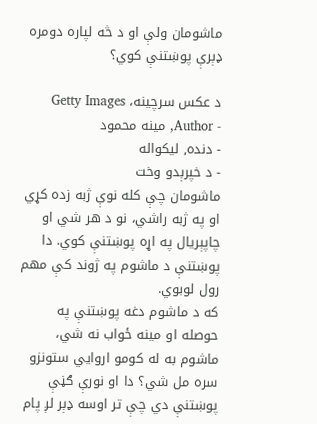ماشومان ولې او د څه لپاره دومره ډېرې پوښتنې كوي؟

د عکس سرچینه، Getty Images
- Author, مینه محمود
- دنده, لیکواله
- د خپرېدو وخت
ماشومان چې کله نوې ژبه زده کړي او په ژبه راشي، نو د هر شي او چاپېریال په اړه پوښتنې کوي. دا پوښتنې د ماشوم په ژوند کې مهم رول لوبوي.
که د ماشوم دغه پوښتنې په حوصله او مینه ځواب نه شي، ماشوم به له کومو اروايي ستونزو سره مل شي؟ دا او نورې ګڼې پوښتنې دي چې تر اوسه ډېر لږ پام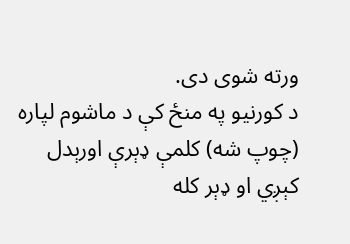ورته شوی دی.
د کورنیو په منځ کې د ماشوم لپاره (چوپ شه) کلمې ډېرې اورېدل کېږي او ډېر کله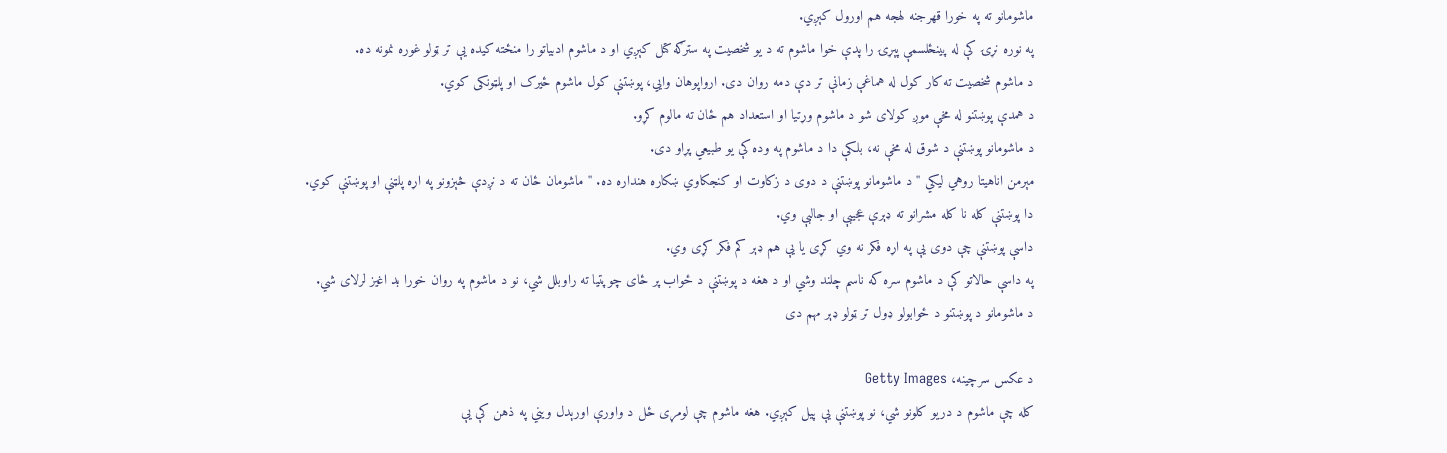ماشومانو ته په خورا قهرجنه لهجه هم اورول کېږي.
په نوره نړۍ کې له پينځلسمې پېړۍ را پدې خوا ماشوم ته د یو شخصیت په سترګه کتل کېږي او د ماشوم ادبیاتو را منځته کیده یې تر ټولو غوره نمونه ده.
د ماشوم شخصیت ته کار کول له هماغې زمانې تر دې دمه روان دی. ارواپوهان وايي، پوښتنې کول ماشوم ځیرک او پلټونکی کوي.
د همدې پوښتنو له مخې موږ کولای شو د ماشوم وړتیا او استعداد هم ځان ته مالوم کړو.
د ماشومانو پوښتنې د شوق له مخې نه، بلکې دا د ماشوم په وده کې یو طبيعي پړاو دی.
مېرمن اناهیتا روهي لیکي ''د ماشومانو پوښتنې د دوی د زکاوت او کنجکاوي ښکاره هنداره ده. '' ماشومان ځان ته د نږدې څېزونو په اړه پلټنې او پوښتنې کوي.
دا پوښتنې کله نا کله مشرانو ته ډېرې عجیبې او جالبې وي.
داسې پوښتنې چې دوی یې په اړه فکر نه وي کړی یا یې هم ډېر کم فکر کړی وي.
په داسې حالاتو کې د ماشوم سره که ناسم چلند وشي او د هغه د پوښتنې د ځواب پر ځای چوپتیا ته راوبلل شي، نو د ماشوم په روان خورا بد اغیز لرلای شي.
د ماشومانو د پوښتنو د ځوابولو ډول تر ټولو ډېر مهم دی

د عکس سرچینه، Getty Images
کله چې ماشوم د دریو کلونو شي، نو پوښتنې یې پيل کېږي. هغه ماشوم چې لومړی ځل د واورې اورېدل ویني په ذهن کې یې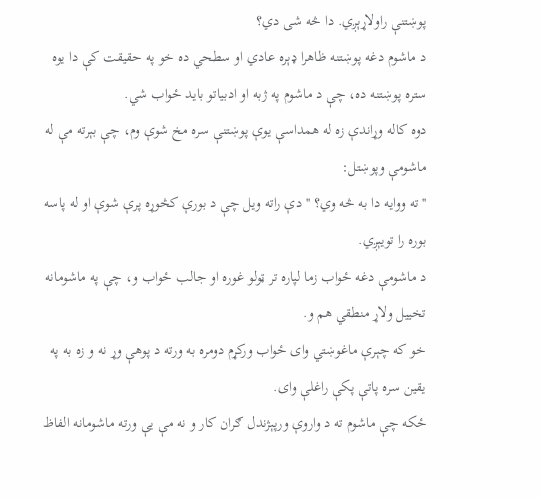پوښتنې راولاړېږي. دا څه شی دي؟
د ماشوم دغه پوښتنه ظاهرا ډېره عادي او سطحي ده خو په حقیقت کې دا یوه ستره پوښتنه ده، چې د ماشوم په ژبه او ادبیاتو باید ځواب شي.
دوه کاله وړاندې زه له همداسې یوې پوښتنې سره مخ شوې وم، چې بېرته مې له ماشومې وپوښتل:
''ته ووایه دا به څه وي؟ '' دې راته ویل چې د بورې کڅوړه پرې شوې او له پاسه بوره را تویېږي.
د ماشومې دغه ځواب زما لپاره تر ټولو غوره او جالب ځواب و، چې په ماشومانه تخییل ولاړ منطقي هم و.
خو که چېرې ماغوښتي وای ځواب ورکړم دومره به ورته د پوهې وړ نه و زه به په یقین سره پاتې پکې راغلې وای.
ځکه چې ماشوم ته د واروې ورپېژندل ګران کار و نه مې یې ورته ماشومانه الفاظ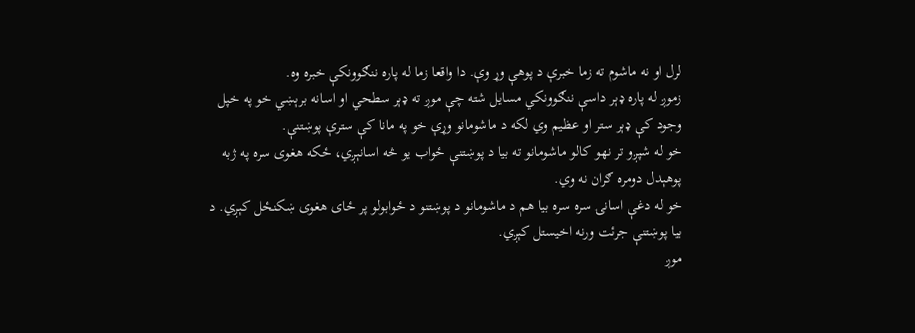لرل او نه ماشوم ته زما خبرې د پوهې وړ وې. دا واقعا زما له پاره ننګوونکې خبره وه.
زموږ له پاره ډېر داسې ننګوونکي مسایل شته چې موږ ته ډېر سطحي او اسانه برېښي خو په خپل وجود کې ډېر ستر او عظیم وي لکه د ماشومانو وړې خو په مانا کې سترې پوښتنې.
خو له شپږو تر نهو کالو ماشومانو ته بیا د پوښتنې ځواب یو څه اسانېږي، ځکه هغوی سره په ژبه پوهېدل دومره ګران نه وي.
خو له دغې اسانۍ سره سره بیا هم د ماشومانو د پوښتنو د ځوابولو پر ځای هغوی ښکنځل کېږي. د بیا پوښتنې جرئت ورنه اخیستل کېږي.
موږ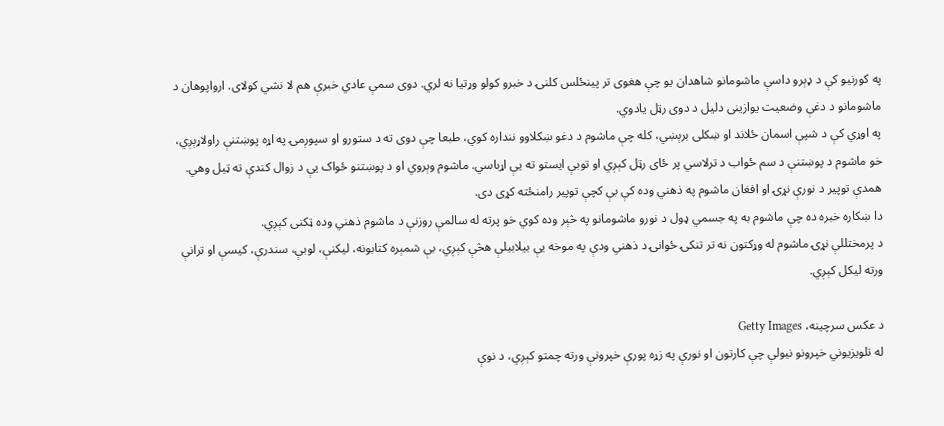په کورنیو کې د ډېرو داسې ماشومانو شاهدان یو چې هغوی تر پينځلس کلنۍ د خبرو کولو وړتیا نه لري. دوی سمې عادي خبرې هم لا نشي کولای. ارواپوهان د ماشومانو د دغې وضعیت یوازینی دلیل د دوی رټل یادوي.
په اوړي کې د شپې اسمان ځلاند او ښکلی برېښي، کله چې ماشوم د دغو ښکلاوو ننداره کوي، طبعا چې دوی ته د ستورو او سپوږمۍ په اړه پوښتنې راولاړېږي، خو ماشوم د پوښتنې د سم ځواب د ترلاسي پر ځای رټل کېږي او توبې ایستو ته یې اړباسي. ماشوم وېروي او د پوښتنو ځواک یې د زوال کندې ته ټيل وهي.
همدې توپير د نورې نړۍ او افغان ماشوم په ذهني وده کې بې کچې توپیر رامنځته کړی دی.
دا ښکاره خبره ده چې ماشوم به په جسمي ډول د نورو ماشومانو په څېر وده کوي خو پرته له سالمې روزنې د ماشوم ذهني وده ټکنی کېږي.
د پرمختللې نړۍ ماشوم له وړکتون نه تر تنکۍ ځوانۍ د ذهني ودې په موخه یې بیلابیلې هڅې کېږي، بې شمېره کتابونه، لیکنې، لوبې، سندرې، کیسې او ترانې ورته لیکل کېږي.

د عکس سرچینه، Getty Images
له تلویزیوني خپرونو نیولې چې کارتون او نورې په زړه پورې خپرونې ورته چمتو کېږي، د نوې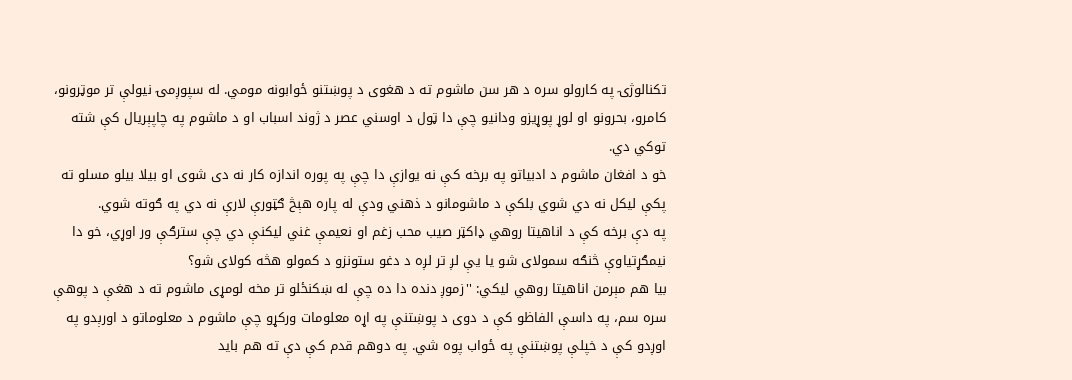تکنالوژۍ په کارولو سره د هر سن ماشوم ته د هغوی د پوښتنو ځوابونه مومي. له سپوږمۍ نیولې تر موټرونو، کامرو، بحرونو او لوړ پوړیزو ودانیو چې دا ټول د اوسني عصر د ژوند اسباب او د ماشوم په چاپېریال کې شته توکي دي.
خو د افغان ماشوم د ادبیاتو په برخه کې نه یوازې دا چې په پوره اندازه کار نه دی شوی او بیلا بیلو مسلو ته پکې لیکل نه دي شوي بلکې د ماشومانو د ذهني ودې له پاره هېڅ ګټورې لارې نه دي په ګوته شوي.
په دې برخه کې د اناهیتا روهي ډاکټر صیب محب زغم او نعیمې غني لیکنې دي چې سترګې ور اوړي، خو دا نیمګړتیاوې څنګه سمولای شو یا یې لږ تر لږه د دغو ستونزو د کمولو هڅه کولای شو؟
بیا هم مېرمن اناهیتا روهي لیکي: ''زموږ دنده دا ده چې له ښكنځلو تر مخه لومړى ماشوم ته د هغې د پوهې سره سم، په داسې الفاظو كې د دوى د پوښتنې په اړه معلومات وركړو چې ماشوم د معلوماتو د اورېدو په اوږدو كې د خپلې پوښتنې په ځواب پوه شي. په دوهم قدم كې دې ته هم بايد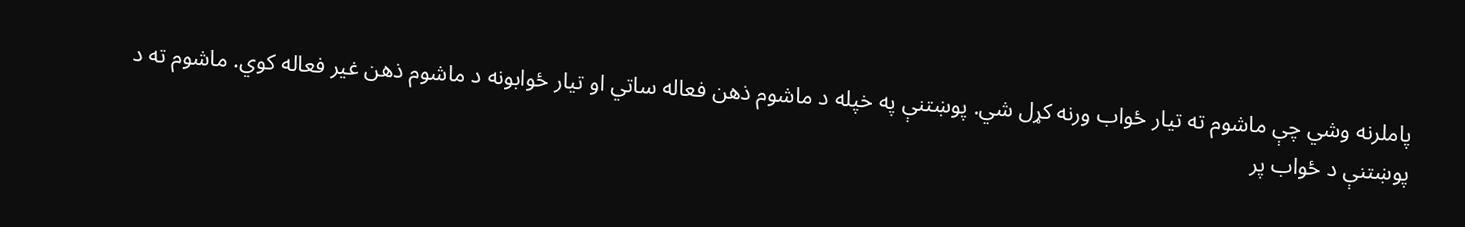پاملرنه وشي چې ماشوم ته تيار ځواب ورنه كړل شي. پوښتنې په خپله د ماشوم ذهن فعاله ساتي او تيار ځوابونه د ماشوم ذهن غير فعاله كوي. ماشوم ته د پوښتنې د ځواب پر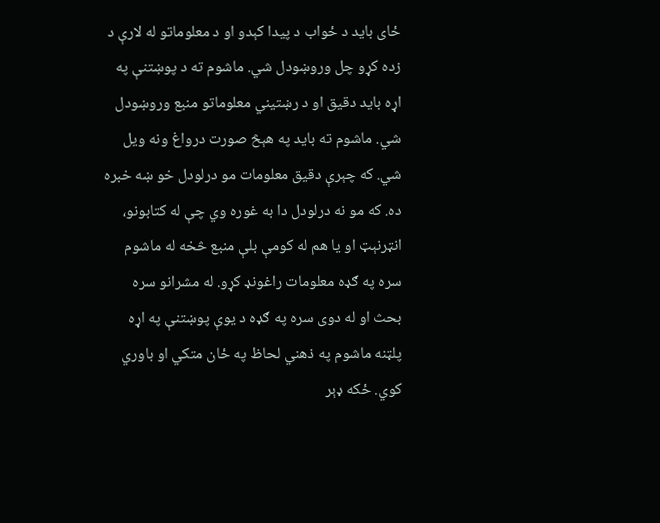ځاى بايد د ځواب د پيدا كېدو او د معلوماتو له لارې د زده كړو چل وروښودل شي. ماشوم ته د پوښتنې په اړه بايد دقيق او د رښتيني معلوماتو منبع وروښودل شي. ماشوم ته بايد په هېڅ صورت درواغ ونه ويل شي. كه چېرې دقيق معلومات مو درلودل خو ښه خبره ده. كه مو نه درلودل دا به غوره وي چې له كتابونو، انټرنېټ او يا هم له كومې بلې منبع څخه له ماشوم سره په ګډه معلومات راغونډ كړو. له مشرانو سره بحث او له دوى سره په ګډه د يوې پوښتنې په اړه پلټنه ماشوم په ذهني لحاظ په ځان متكي او باوري كوي. ځكه ډېر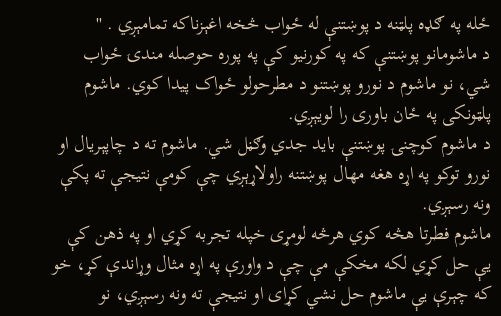ځله په ګډه پلټنه د پوښتنې له ځواب څخه اغېزناكه تمامېږي . ''
د ماشومانو پوښتنې که په کورنیو کې په پوره حوصله مندۍ ځواب شي، نو ماشوم د نورو پوښتنو د مطرحولو ځواک پیدا کوي. ماشوم پلټونکی په ځان باوری را لویېږي.
د ماشوم کوچنۍ پوښتنې باید جدي وګڼل شي. ماشوم ته د چاپېریال او نورو توکو په اړه هغه مهال پوښتنه راولاړېږي چې کومې نتیجې ته پکې ونه رسېږي.
ماشوم فطرتا هڅه کوي هرڅه لومړی خپله تجربه کړي او په ذهن کې یې حل کړي لکه مخکې مې چې د واورې په اړه مثال وړاندې کړ، خو که چېرې يې ماشوم حل نشي کړای او نتیجې ته ونه رسېږي، نو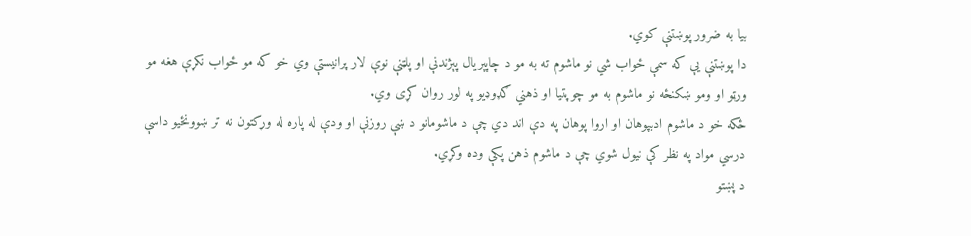بیا به ضرور پوښتنې کوي.
دا پوښتنې یې که سمې ځواب شي نو ماشوم ته به مو د چاپېریال پېژندنې او پلټنې نوې لار پرانیستې وي خو که مو ځواب نکړې هغه مو ورټو او ومو ښکنځه نو ماشوم به مو چوپتیا او ذهني ګډوډیو په لور روان کړی وي.
ځکه خو د ماشوم ادبپوهان او اروا پوهان په دې اند دي چې د ماشومانو د ښې روزنې او ودې له پاره له وړکتون نه تر ښوونځیو داسې درسي مواد په نظر کې نیول شوي چې د ماشوم ذهن پکې وده وکړي.
د پښتو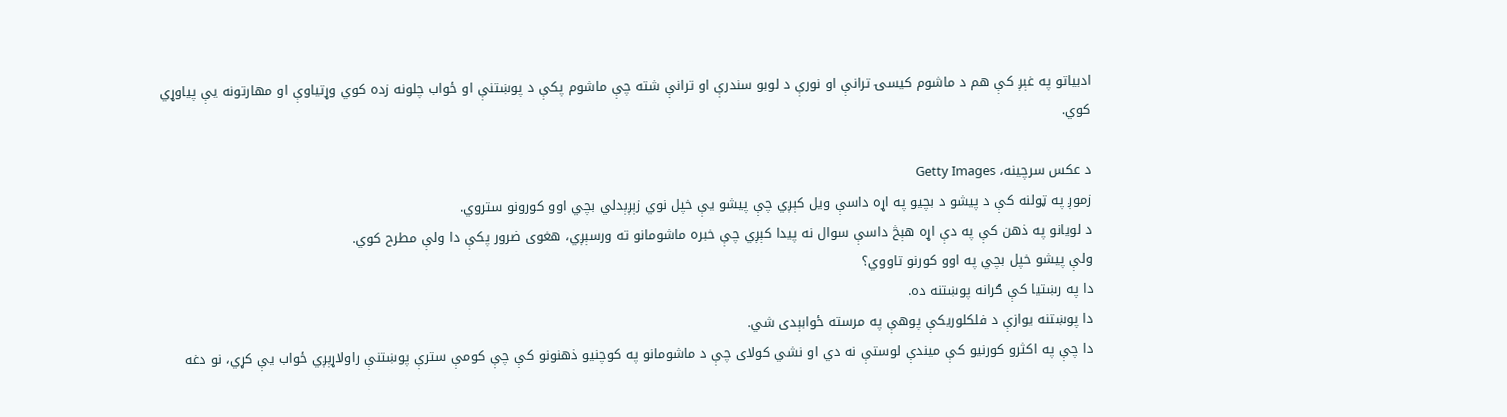ادبیاتو په غېږ کې هم د ماشوم کیسۍ ترانې او نورې د لوبو سندرې او ترانې شته چې ماشوم پکې د پوښتنې او ځواب چلونه زده کوي وړتیاوې او مهارتونه یې پیاوړي کوي.

د عکس سرچینه، Getty Images
زموږ په ټولنه کې د پیشو د بچیو په اړه داسې ویل کېږي چې پيشو یې خپل نوي زېږېدلي بچي اوو کورونو ستروي.
د لویانو په ذهن کې په دې اړه هېڅ داسې سوال نه پیدا کېږي چې خبره ماشومانو ته ورسېږي، هغوی ضرور پکې دا ولې مطرح کوي.
ولې پيشو خپل بچي په اوو کورنو تاووي؟
دا په رښتیا کې ګرانه پوښتنه ده.
دا پوښتنه یوازې د فلکلوریکې پوهې په مرسته ځوابېدی شي.
دا چې په اکثرو کورنیو کې میندې لوستې نه دي او نشي کولای چې د ماشومانو په کوچنیو ذهنونو کې چې کومې سترې پوښتنې راولاړېږي ځواب یې کړي، نو دغه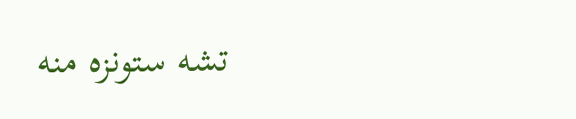تشه ستونزه منه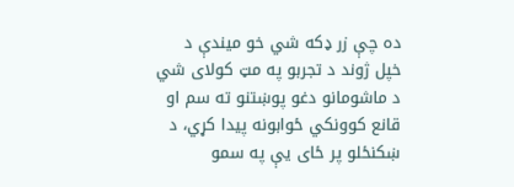ده چې زر ډکه شي خو میندې د خپل ژوند د تجربو په مټ کولای شي د ماشومانو دغو پوښتنو ته سم او قانع کوونکي ځوابونه پیدا کړي، د ښکنځلو پر ځای یې په سمو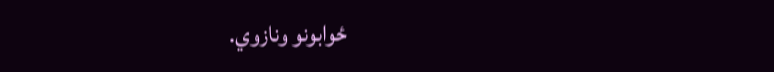ځوابونو ونازوي.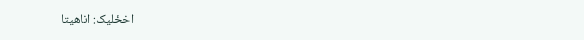اخځلیک: اناهیتا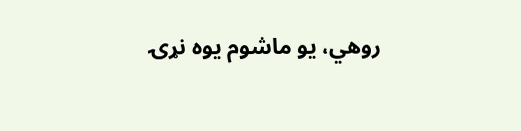روهي، یو ماشوم یوه نړۍ